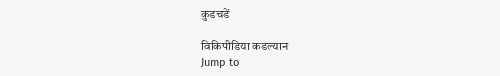कुडचडें

विकिपीडिया कडल्यान
Jump to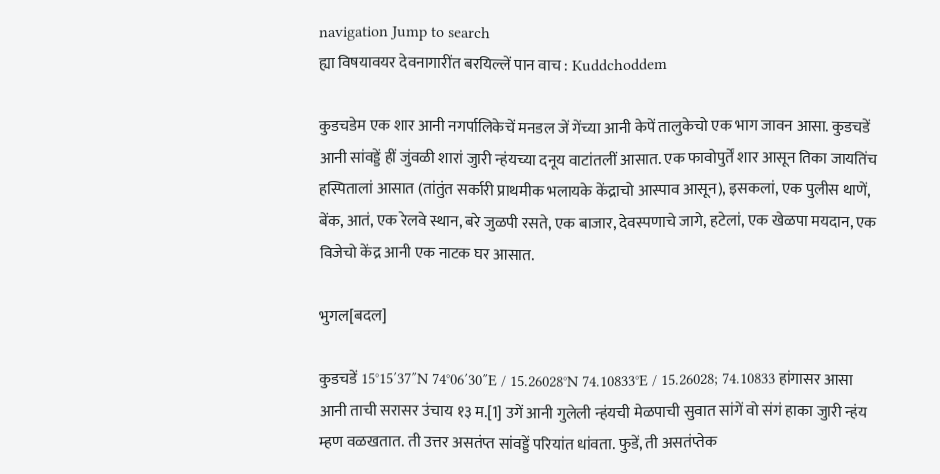navigation Jump to search
ह्या विषयावयर देवनागारींत बरयिल्लें पान वाच : Kuddchoddem

कुडचडेम एक शार आनी नगर्पालिकेचें मनडल जें गेंच्या आनी केपें तालुकेचो एक भाग जावन आसा. कुडचडें आनी सांवड्डें हीं जुंवळी शारां जुारी न्हंयच्या दनूय वाटांतलीं आसात. एक फावोपुर्तें शार आसून तिका जायतिंच हस्पितालां आसात (तांतुंत सर्कारी प्राथमीक भलायके केंद्राचो आस्पाव आसून), इसकलां, एक पुलीस थाणें, बेंक, आतं, एक रेलवे स्थान, बरे जुळपी रसते, एक बाजार, देवस्पणाचे जागे, हटेलां, एक खेळपा मयदान, एक विजेचो केंद्र आनी एक नाटक घर आसात.

भुगल[बदल]

कुडचडें 15°15′37″N 74°06′30″E / 15.26028°N 74.10833°E / 15.26028; 74.10833 हांगासर आसा आनी ताची सरासर उंचाय १३ म.[1] उगें आनी गुलेली न्हंयची मेळपाची सुवात सांगें वो संगं हाका जुारी न्हंय म्हण वळखतात. ती उत्तर असतंप्त सांवड्डें परियांत धांवता. फुडें, ती असतंप्तेक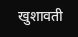खुशावती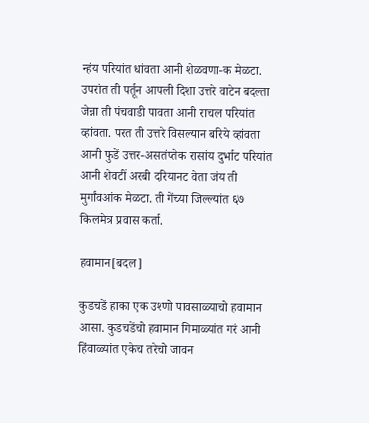न्हंय परियांत धांवता आनी शेळवणा-क मेळटा. उपरांत ती पर्तून आपली दिशा उत्तरे वाटेन बदल्ता जेन्ना ती पंचवाडी पावता आनी राचल परियांत व्हांवता. परत ती उत्तरे विसल्यान बरिये व्हांवता आनी फुडें उत्तर-असतंप्तेक रासांय दुर्भाट परियांत आनी शेवटीं अरबी दरियानट वेता जंय ती मुर्गांवआंक मेळटा. ती गेंच्या जिल्ल्यांत ६७ किलमेत्र प्रवास कर्ता.

हवामान[बदल]

कुडचडें हाका एक उश्णो पावसाळ्याचो हवामान आसा. कुडचडेंचो हवामान गिमाळ्यांत गरं आनी हिंवाळ्यांत एकेच तरेचो जावन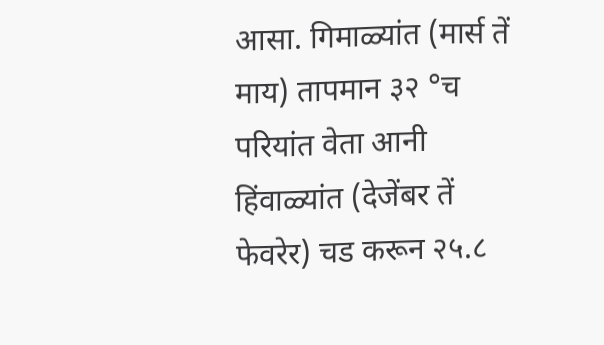आसा. गिमाळ्यांत (मार्स तें माय) तापमान ३२ °च परियांत वेता आनी हिंवाळ्यांत (देजेंबर तें फेवरेर) चड करून २५.८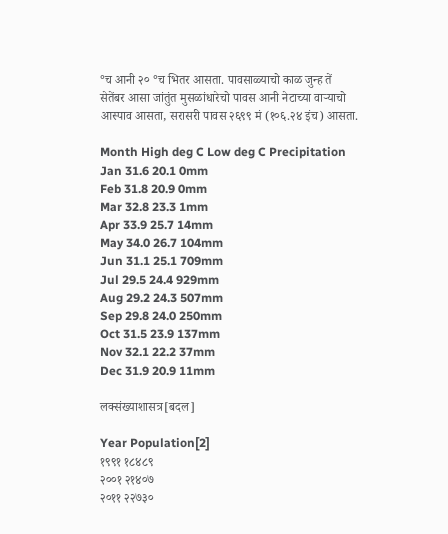°च आनी २० °च भितर आसता. पावसाळ्याचो काळ जुन्ह तें सेतेंबर आसा जांतुंत मुसळांधारेचो पावस आनी नेटाच्या वाऱ्याचो आस्पाव आसता, सरासरी पावस २६९९ मं (१०६.२४ इंच) आसता.

Month High deg C Low deg C Precipitation
Jan 31.6 20.1 0mm
Feb 31.8 20.9 0mm
Mar 32.8 23.3 1mm
Apr 33.9 25.7 14mm
May 34.0 26.7 104mm
Jun 31.1 25.1 709mm
Jul 29.5 24.4 929mm
Aug 29.2 24.3 507mm
Sep 29.8 24.0 250mm
Oct 31.5 23.9 137mm
Nov 32.1 22.2 37mm
Dec 31.9 20.9 11mm

लक्संख्याशासत्र[बदल]

Year Population[2]
१९९१ १८४८९
२००१ २१४०७
२०११ २२७३०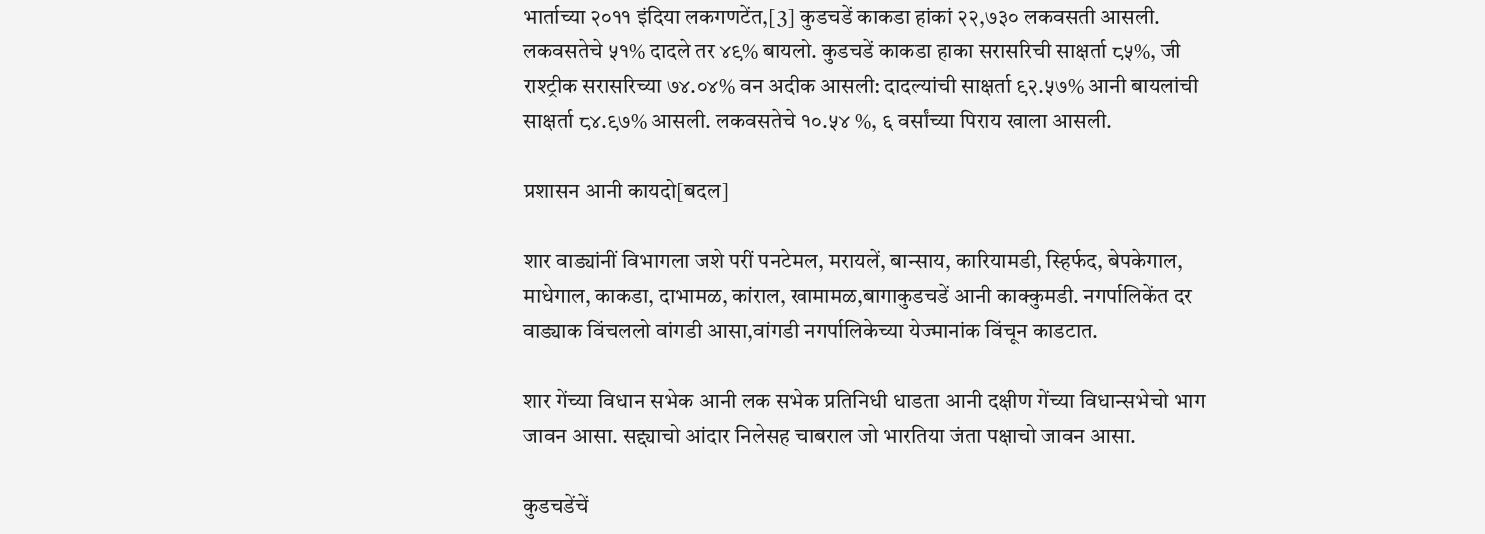भार्ताच्या २०११ इंदिया लकगणटेंत,[3] कुडचडें काकडा हांकां २२,७३० लकवसती आसली. लकवसतेचे ५१% दादले तर ४९% बायलो. कुडचडें काकडा हाका सरासरिची साक्षर्ता ८५%, जी राश्ट्रीक सरासरिच्या ७४.०४% वन अदीक आसली: दादल्यांची साक्षर्ता ९२.५७% आनी बायलांची साक्षर्ता ८४.९७% आसली. लकवसतेचे १०.५४ %, ६ वर्सांच्या पिराय खाला आसली.

प्रशासन आनी कायदो[बदल]

शार वाड्यांनीं विभागला जशे परीं पनटेमल, मरायलें, बान्साय, कारियामडी, स्हिर्फद, बेपकेगाल, माधेगाल, काकडा, दाभामळ, कांराल, खामामळ,बागाकुडचडें आनी काक्कुमडी. नगर्पालिकेंत दर वाड्याक विंचललो वांगडी आसा,वांगडी नगर्पालिकेच्या येज्मानांक विंचून काडटात.

शार गेंच्या विधान सभेक आनी लक सभेक प्रतिनिधी धाडता आनी दक्षीण गेंच्या विधान्सभेचो भाग जावन आसा. सद्द्याचो आंदार निलेसह चाबराल जो भारतिया जंता पक्षाचो जावन आसा.

कुडचडेंचें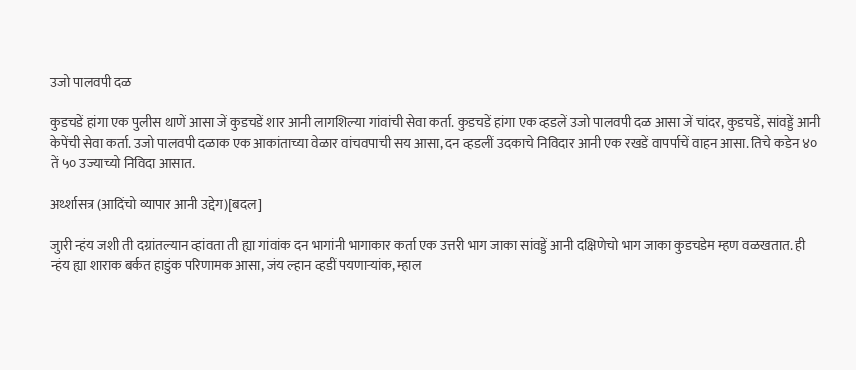उजो पालवपी दळ

कुडचडें हांगा एक पुलीस थाणें आसा जें कुडचडें शार आनी लागशिल्या गांवांची सेवा कर्ता. कुडचडें हांगा एक व्हडलें उजो पालवपी दळ आसा जें चांदर, कुडचडें, सांवड्डें आनी केपेंची सेवा कर्ता. उजो पालवपी दळाक एक आकांताच्या वेळार वांचवपाची सय आसा, दन व्हडलीं उदकाचे निविदार आनी एक रखडें वापर्पाचें वाहन आसा. तिचे कडेन ४० तें ५० उज्याच्यो निविदा आसात.

अर्थ्शासत्र (आदिंचो व्यापार आनी उद्देग)[बदल]

जुारी न्हंय जशी ती दग्रांतल्यान व्हांवता ती ह्या गांवांक दन भागांनी भागाकार कर्ता एक उत्तरी भाग जाका सांवड्डें आनी दक्षिणेचो भाग जाका कुडचडेम म्हण वळखतात. ही न्हंय ह्या शाराक बर्कत हाडुंक परिणामक आसा, जंय ल्हान व्हडीं पयणाऱ्यांक, म्हाल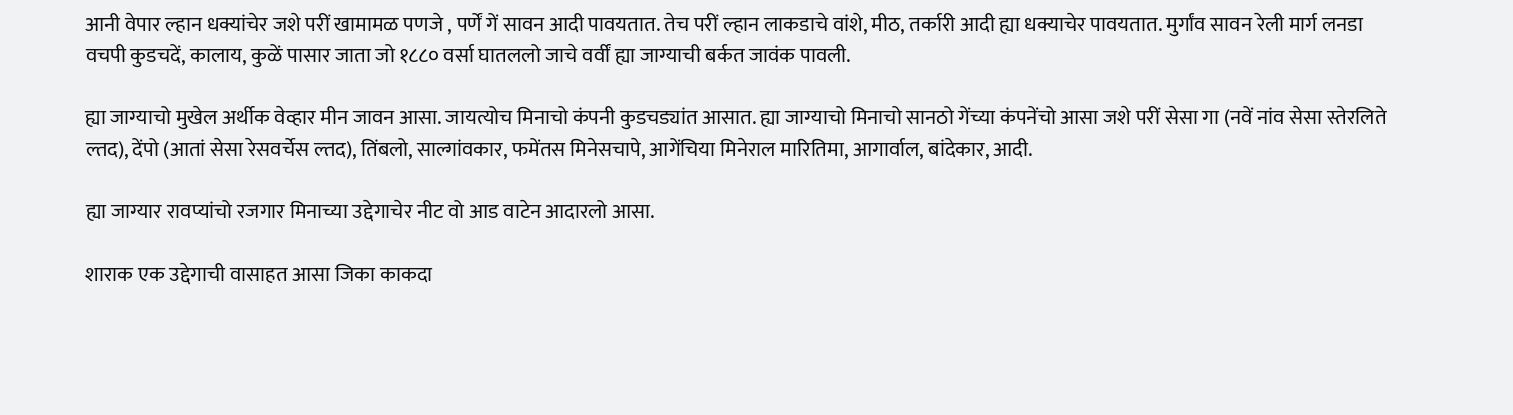आनी वेपार ल्हान धक्यांचेर जशे परीं खामामळ पणजे , पर्णें गें सावन आदी पावयतात. तेच परीं ल्हान लाकडाचे वांशे, मीठ, तर्कारी आदी ह्या धक्याचेर पावयतात. मुर्गांव सावन रेली मार्ग लनडा वचपी कुडचदें, कालाय, कुळें पासार जाता जो १८८० वर्सा घातललो जाचे वर्वीं ह्या जाग्याची बर्कत जावंक पावली.

ह्या जाग्याचो मुखेल अर्थीक वेव्हार मीन जावन आसा. जायत्योच मिनाचो कंपनी कुडचड्यांत आसात. ह्या जाग्याचो मिनाचो सानठो गेंच्या कंपनेंचो आसा जशे परीं सेसा गा (नवें नांव सेसा स्तेरलिते ल्तद), देंपो (आतां सेसा रेसवर्चेस ल्तद), तिंबलो, साल्गांवकार, फमेंतस मिनेसचापे, आगेंचिया मिनेराल मारितिमा, आगार्वाल, बांदेकार, आदी.

ह्या जाग्यार रावप्यांचो रजगार मिनाच्या उद्देगाचेर नीट वो आड वाटेन आदारलो आसा.

शाराक एक उद्देगाची वासाहत आसा जिका काकदा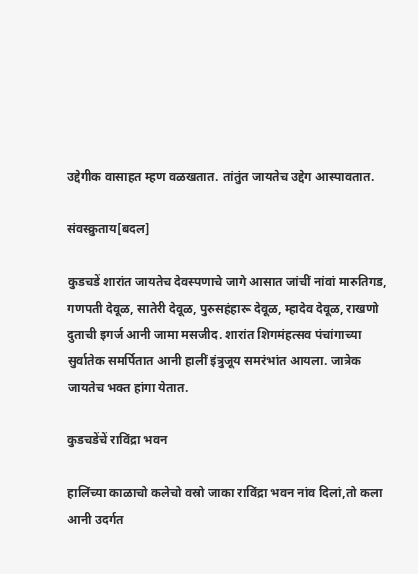उद्देगीक वासाहत म्हण वळखतात. तांतुंत जायतेच उद्देग आस्पावतात.

संवस्क्रुताय[बदल]

कुडचडें शारांत जायतेच देवस्पणाचे जागे आसात जांचीं नांवां मारुतिगड, गणपती देवूळ, सातेरी देवूळ, पुरुसहंहारू देवूळ, म्हादेव देवूळ, राखणो दुताची इगर्ज आनी जामा मसजीद. शारांत शिगमंहत्सव पंचांगाच्या सुर्वातेक समर्पितात आनी हालीं इंत्रुजूय समरंभांत आयला. जात्रेक जायतेच भक्त हांगा येतात.

कुडचडेंचें राविंद्रा भवन

हालिंच्या काळाचो कलेचो वस्रो जाका राविंद्रा भवन नांव दिलां,तो कला आनी उदर्गत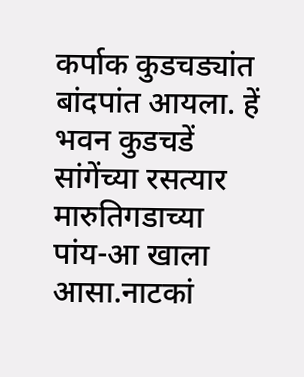कर्पाक कुडचड्यांत बांदपांत आयला. हें भवन कुडचडें सांगेंच्या रसत्यार मारुतिगडाच्या पांय-आ खाला आसा.नाटकां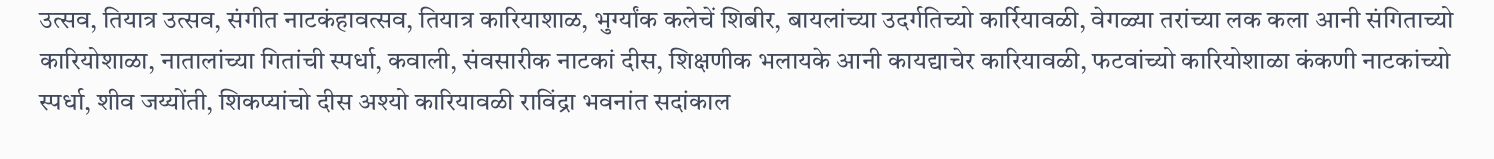उत्सव, तियात्र उत्सव, संगीत नाटकंहावत्सव, तियात्र कारियाशाळ, भुर्ग्यांक कलेचें शिबीर, बायलांच्या उदर्गतिच्यो कार्रियावळी, वेगळ्या तरांच्या लक कला आनी संगिताच्यो कारियोशाळा, नातालांच्या गितांची स्पर्धा, कवाली, संवसारीक नाटकां दीस, शिक्षणीक भलायके आनी कायद्याचेर कारियावळी, फटवांच्यो कारियोशाळा कंकणी नाटकांच्यो स्पर्धा, शीव जय्योंती, शिकप्यांचो दीस अश्यो कारियावळी राविंद्रा भवनांत सदांकाल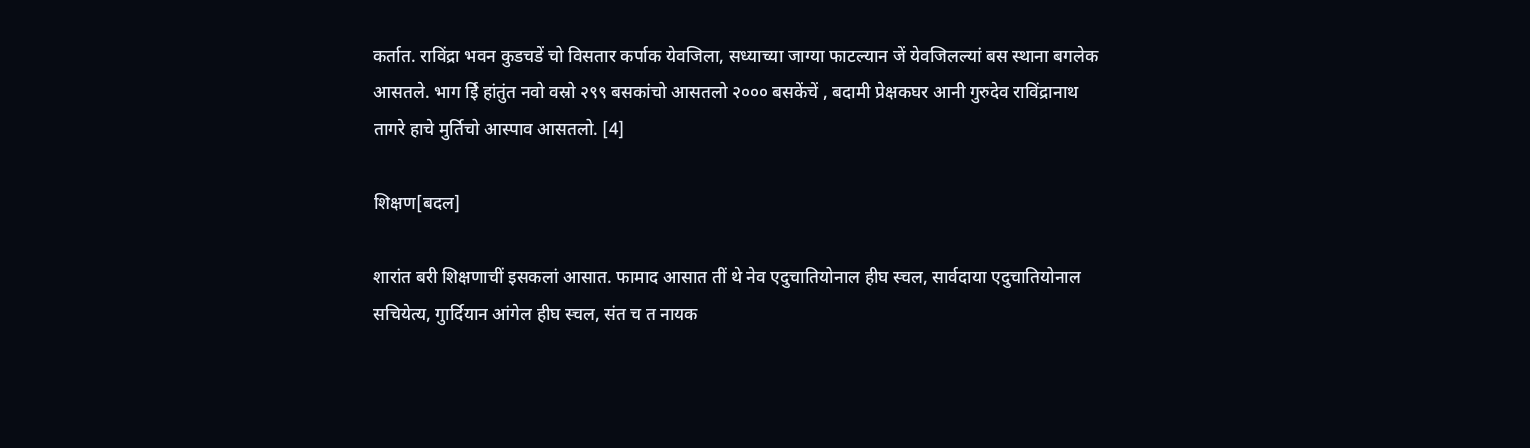कर्तात. राविंद्रा भवन कुडचडें चो विसतार कर्पाक येवजिला, सध्याच्या जाग्या फाटल्यान जें येवजिलल्यां बस स्थाना बगलेक आसतले. भाग ईि हांतुंत नवो वस्रो २९९ बसकांचो आसतलो २००० बसकेंचें , बदामी प्रेक्षकघर आनी गुरुदेव राविंद्रानाथ तागरे हाचे मुर्तिचो आस्पाव आसतलो. [4]

शिक्षण[बदल]

शारांत बरी शिक्षणाचीं इसकलां आसात. फामाद आसात तीं थे नेव एदुचातियोनाल हीघ स्चल, सार्वदाया एदुचातियोनाल सचियेत्य, गुार्दियान आंगेल हीघ स्चल, संत च त नायक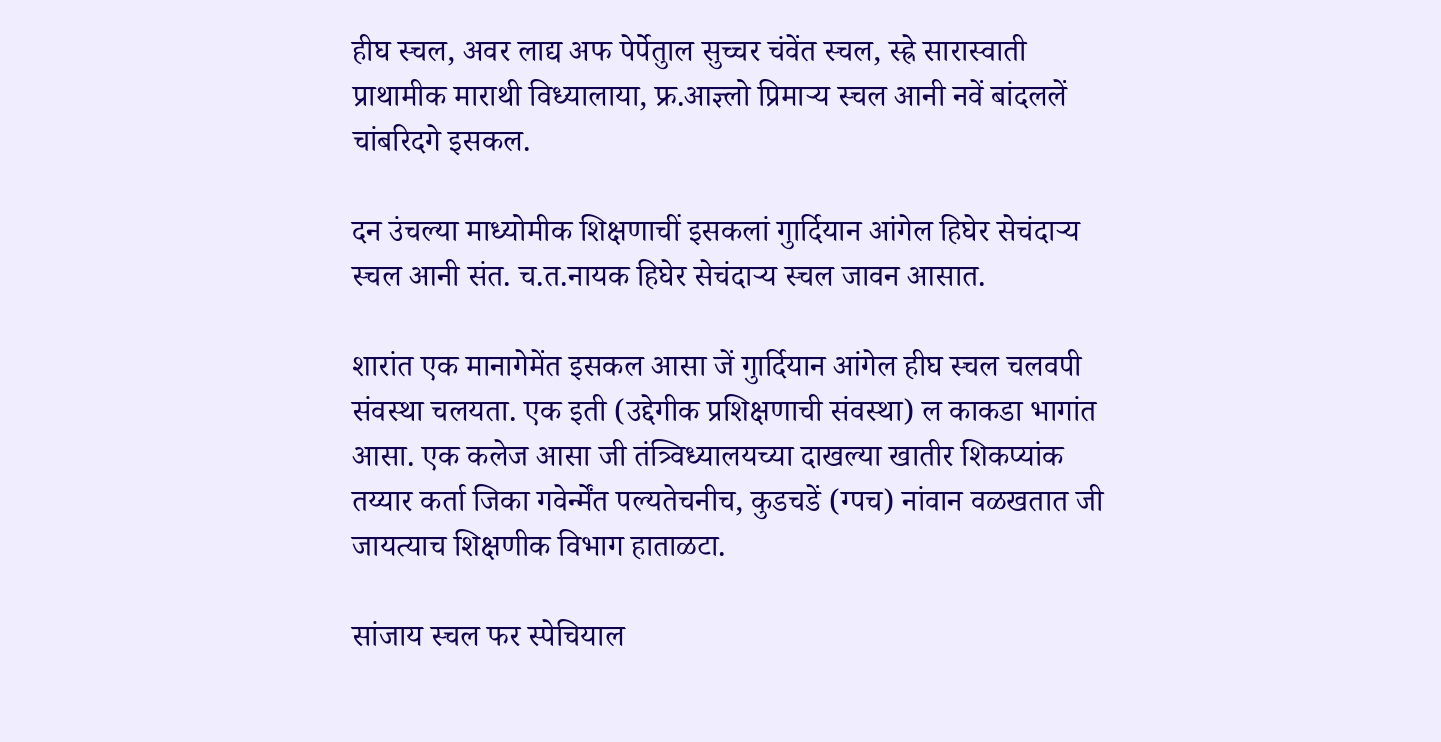हीघ स्चल, अवर लाद्य अफ पेर्पेतुाल सुच्चर चंवेंत स्चल, स्ह्रे सारास्वाती प्राथामीक माराथी विध्यालाया, फ्र.आज्ञ्लो प्रिमाऱ्य स्चल आनी नवें बांदललें चांबरिदगे इसकल.

दन उंचल्या माध्योमीक शिक्षणाचीं इसकलां गुार्दियान आंगेल हिघेर सेचंदाऱ्य स्चल आनी संत. च.त.नायक हिघेर सेचंदाऱ्य स्चल जावन आसात.

शारांत एक मानागेमेंत इसकल आसा जें गुार्दियान आंगेल हीघ स्चल चलवपी संवस्था चलयता. एक इती (उद्देगीक प्रशिक्षणाची संवस्था) ल काकडा भागांत आसा. एक कलेज आसा जी तंत्र्विध्यालयच्या दाखल्या खातीर शिकप्यांक तय्यार कर्ता जिका गवेर्न्मेंत पल्यतेचनीच, कुडचडें (ग्पच) नांवान वळखतात जी जायत्याच शिक्षणीक विभाग हाताळटा.

सांजाय स्चल फर स्पेचियाल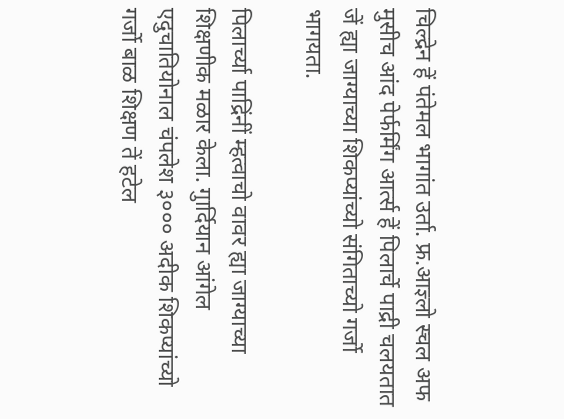चिल्द्रेन हें पंतेमल भागांत उर्ता. फ्र.आज्ञ्लो स्चल अफ मुसीच आंद पेर्फर्मिंग आर्त्स हें पिलार्चे पाद्री चलयतात जें ह्या जाग्याच्या शिकप्यांच्यो संगिताच्यो गर्जो भागयता.

पिलार्च्या पाद्रिंनीं म्हत्वाचो वावर ह्या जाग्याच्या शिक्षणीक मळार केला. गुार्दियान आंगेल एदुचातियोनाल चंपलेश ३००० अदीक शिकप्यांच्यो गर्जो बाळ शिक्षण तें हटेल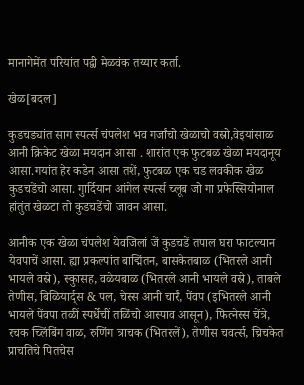मानागेमेंत परियांत पद्वी मेळवंक तय्यार कर्ता.

खेळ[बदल]

कुडचड्यांत साग स्पर्त्स चंपलेश भव गर्जांचो खेळाचो वस्रो,वेइयांसाळ आनी क्रिकेट खेळा मयदान आसा . शारांत एक फुटबळ खेळा मयदानूय आसा.गयांत हेर कडेन आसा तशें, फुटबळ एक चड लवकीक खेळ कुडचडेंचो आसा. गुार्दियान आंगेल स्पर्त्स च्लूब जो गा प्रफेस्सियोनाल हांतुंत खेळटा तो कुडचडेंचो जावन आसा.

आनीक एक खेळा चंपलेश येवजिलां जें कुडचडें तपाल घरा फाटल्यान येवपाचें आसा. ह्या प्रकल्पांत बाद्मिंतन, बासकेतबाळ (भितरले आनी भायले वस्रे), स्कुासह, वळेयबाळ (भितरले आनी भायले वस्रे), ताबले तेणीस, बिळियार्द्स & पल, चेस्स आनी चार्रं, पेंवप (इभितरले आनी भायले पेंवपा तळीं स्पर्धेचीं तळिंचो आस्पाव आसून), फित्नेस्स चेंत्रे, रचक च्लिंबिंग वाळ, रुणिंग त्राचक (भितरलें), तेणीस चवर्त्स, च्रिचकेत प्राचतिचे पितचेस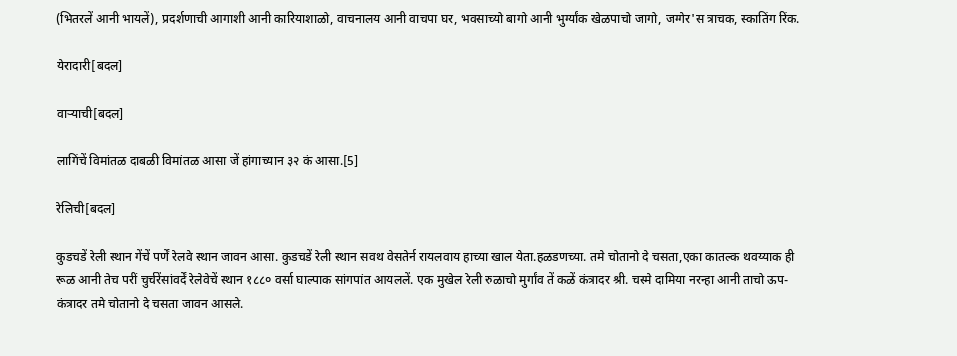(भितरलें आनी भायलें), प्रदर्शणाची आगाशी आनी कारियाशाळो, वाचनालय आनी वाचपा घर, भवसाच्यो बागो आनी भुर्ग्यांक खेळपाचो जागो, जग्गेर'स त्राचक, स्कातिंग रिंक.

येरादारी[बदल]

वाऱ्याची[बदल]

लागिंचें विमांतळ दाबळी विमांतळ आसा जें हांगाच्यान ३२ कं आसा.[5]

रेलिची[बदल]

कुडचडें रेली स्थान गेंचें पर्णें रेलवे स्थान जावन आसा. कुडचडें रेली स्थान सवथ वेसतेर्न रायलवाय हाच्या खाल येता.हळडणच्या. तमे चोतानो दे चसता,एका कातल्क थवय्याक ही रूळ आनी तेच परीं चुर्चरेंसांवर्दें रेलेवेचें स्थान १८८० वर्सा घाल्पाक सांगपांत आयललें. एक मुखेल रेली रुळाचो मुर्गांव तें कळें कंत्रादर श्री. चस्मे दामिया नरन्हा आनी ताचो ऊप-कंत्रादर तमे चोतानो दे चसता जावन आसले.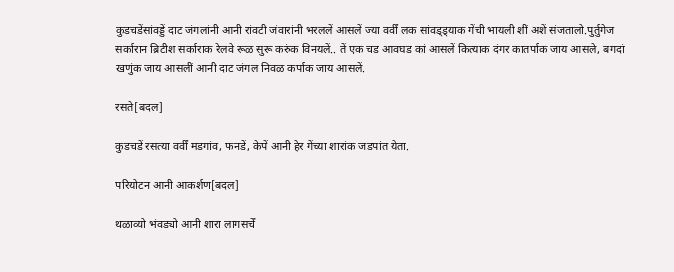कुडचडेंसांवड्डें दाट जंगलांनी आनी रांवटी जंवारांनी भरललें आसलें ज्या वर्वीं लक सांवड्ड्याक गेंची भायली शीं अशें संजतालो.पुर्तुगेज सर्कारान ब्रिटीश सर्काराक रेलवे रूळ सुरू करुंक विनयलें.. तें एक चड आवघड कां आसलें कित्याक दंगर कातर्पाक जाय आसले, बगदां खणुंक जाय आसलीं आनी दाट जंगल निवळ कर्पाक जाय आसलें.

रसते[बदल]

कुडचडें रसत्या वर्वीं मडगांव, फनडें, केपें आनी हेर गेंच्या शारांक जडपांत येता.

परियोटन आनी आकर्शण[बदल]

थळाव्यो भंवड्यो आनी शारा लागसर्चें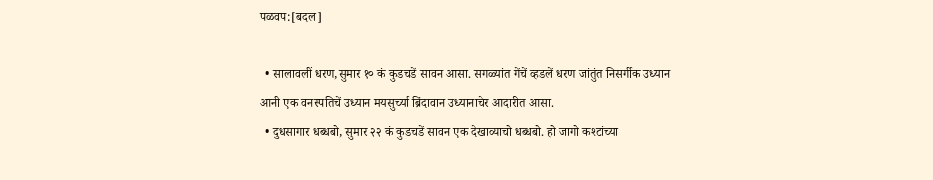पळवप:[बदल]

  • सालावलीं धरण,सुमार १० कं कुडचडें सावन आसा. सगळ्यांत गेंचें व्हडलें धरण जांतुंत निसर्गीक उध्यान आनी एक वनस्पतिचें उध्यान मयसुर्च्या ब्रिंदावान उध्यानाचेर आदारीत आसा.
  • दुधसागार धब्धबो, सुमार २२ कं कुडचडें सावन एक देखाव्याचो धब्धबो. हो जागो कश्टांच्या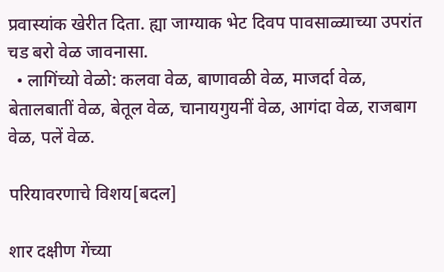प्रवास्यांक खेरीत दिता. ह्या जाग्याक भेट दिवप पावसाळ्याच्या उपरांत चड बरो वेळ जावनासा.
  • लागिंच्यो वेळो: कलवा वेळ, बाणावळी वेळ, माजर्दा वेळ, बेतालबातीं वेळ, बेतूल वेळ, चानायगुयनीं वेळ, आगंदा वेळ, राजबाग वेळ, पलें वेळ.

परियावरणाचे विशय[बदल]

शार दक्षीण गेंच्या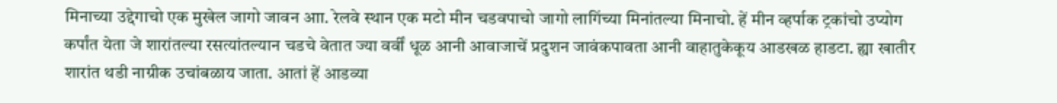मिनाच्या उद्देगाचो एक मुखेल जागो जावन आा. रेलवे स्थान एक मटो मीन चडवपाचो जागो लागिंच्या मिनांतल्या मिनाचो. हें मीन व्हर्पाक ट्रकांचो उप्योग कर्पांत येता जे शारांतल्या रसत्यांतल्यान चडचे वेतात ज्या वर्वीं धूळ आनी आवाजाचें प्रदुशन जावंकपावता आनी वाहातुकेकूय आडखळ हाडटा. ह्या खातीर शारांत थडी नाग्रीक उचांबळाय जाता. आतां हें आडव्या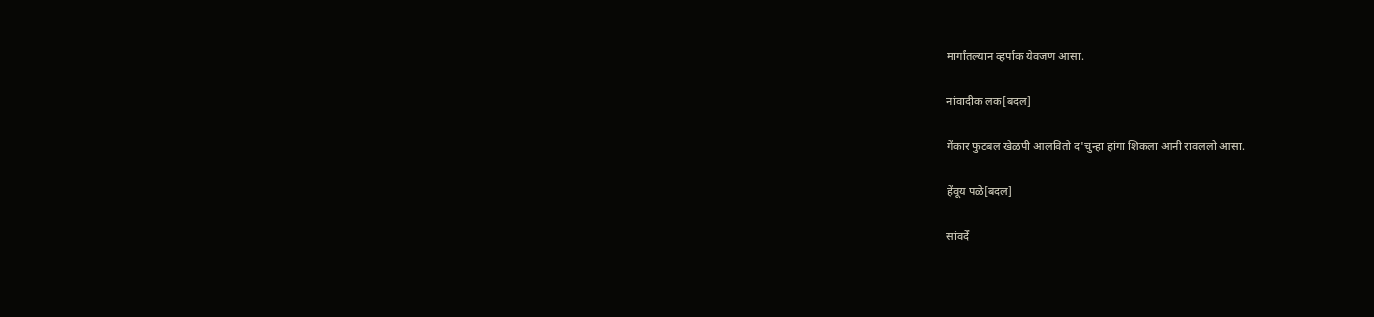मार्गांतल्यान व्हर्पाक येवजण आसा.

नांवादीक लक[बदल]

गेंकार फुटबल खेळपी आलवितो द'चुन्हा हांगा शिकला आनी रावललो आसा.

हेंवूय पळे[बदल]

सांवर्दें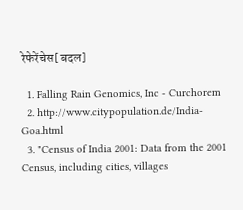रेफेरेंचेस[बदल]

  1. Falling Rain Genomics, Inc - Curchorem
  2. http://www.citypopulation.de/India-Goa.html
  3. "Census of India 2001: Data from the 2001 Census, including cities, villages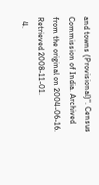and towns (Provisional)". Census Commission of India. Archived from the original on 2004-06-16. Retrieved 2008-11-01.
  4.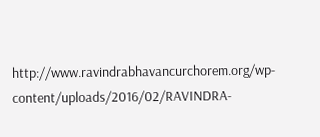http://www.ravindrabhavancurchorem.org/wp-content/uploads/2016/02/RAVINDRA-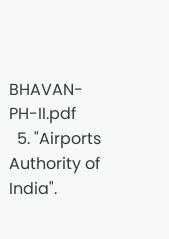BHAVAN-PH-II.pdf
  5. "Airports Authority of India".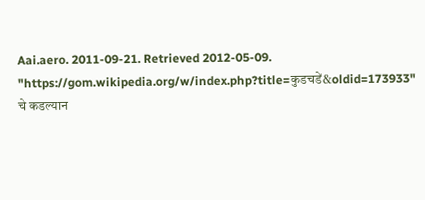Aai.aero. 2011-09-21. Retrieved 2012-05-09.
"https://gom.wikipedia.org/w/index.php?title=कुडचडें&oldid=173933" चे कडल्यान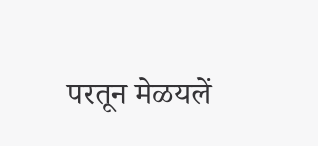परतून मेळयलें